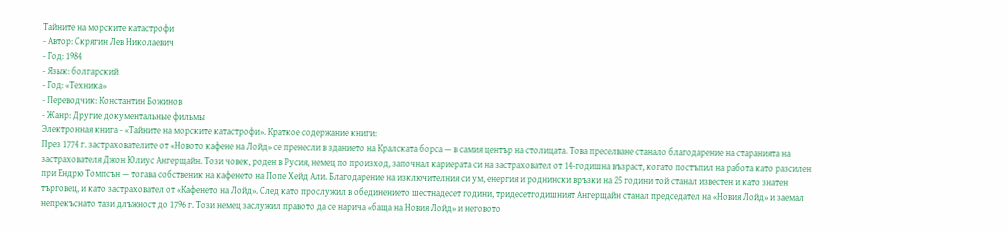Тайните на морските катастрофи
- Автор: Скрягин Лев Николаевич
- Год: 1984
- Язык: болгарский
- Год: «Техника»
- Переводчик: Константин Божинов
- Жанр: Другие документальные фильмы
Электронная книга - «Тайните на морските катастрофи». Краткое содержание книги:
През 1774 г. застрахователите от «Новото кафене на Лойд» се пренесли в зданието на Кралската борса — в самия център на столицата. Това преселване станало благодарение на старанията на застрахователя Джон Юлиус Ангерщайн. Този човек, роден в Русия, немец по произход, започнал кариерата си на застраховател от 14-годишна възраст, когато постъпил на работа като разсилен при Ендрю Томпсън — тогава собственик на кафенето на Попе Хейд Али. Благодарение на изключителния си ум, енергия и роднински връзки на 25 години той станал известен и като знатен търговец, и като застраховател от «Кафенето на Лойд». След като прослужил в обединението шестнадесет години, тридесетгодишният Ангерщайн станал председател на «Новия Лойд» и заемал непрекъснато тази длъжност до 1796 г. Този немец заслужил правото да се нарича «баща на Новия Лойд» и неговото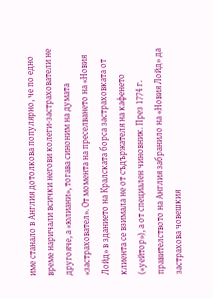име станало в Англия дотолкова популярно, че по едно време наричали всички негови колеги-застрахователи не другояче, а «юлиани», тогава синоним на думата «застраховател». От момента на преселването на «Новия Лойд» в зданието на Кралската борса застраховката от клиента се взимала не от съдържателя на кафенето («уейтор»), а от специален чиновник. През 1774 г. правителството на Англия забранило на «Новия Лойд» да застрахова човешкия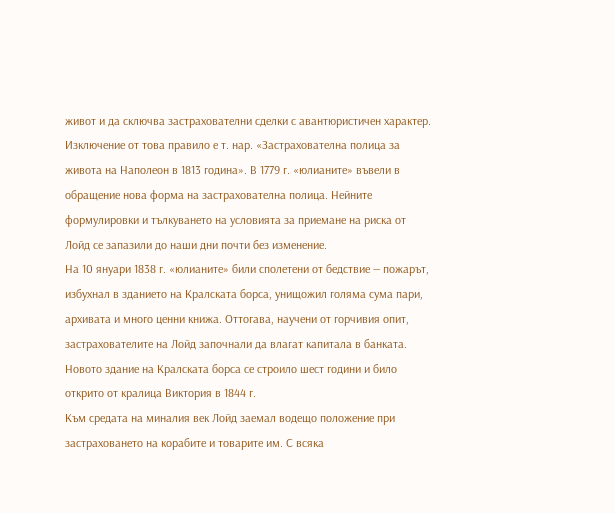живот и да сключва застрахователни сделки с авантюристичен характер. Изключение от това правило е т. нар. «Застрахователна полица за живота на Наполеон в 1813 година». В 1779 г. «юлианите» въвели в обращение нова форма на застрахователна полица. Нейните формулировки и тълкуването на условията за приемане на риска от Лойд се запазили до наши дни почти без изменение.
На 10 януари 1838 г. «юлианите» били сполетени от бедствие — пожарът, избухнал в зданието на Кралската борса, унищожил голяма сума пари, архивата и много ценни книжа. Оттогава, научени от горчивия опит, застрахователите на Лойд започнали да влагат капитала в банката.
Новото здание на Кралската борса се строило шест години и било открито от кралица Виктория в 1844 г.
Към средата на миналия век Лойд заемал водещо положение при застраховането на корабите и товарите им. С всяка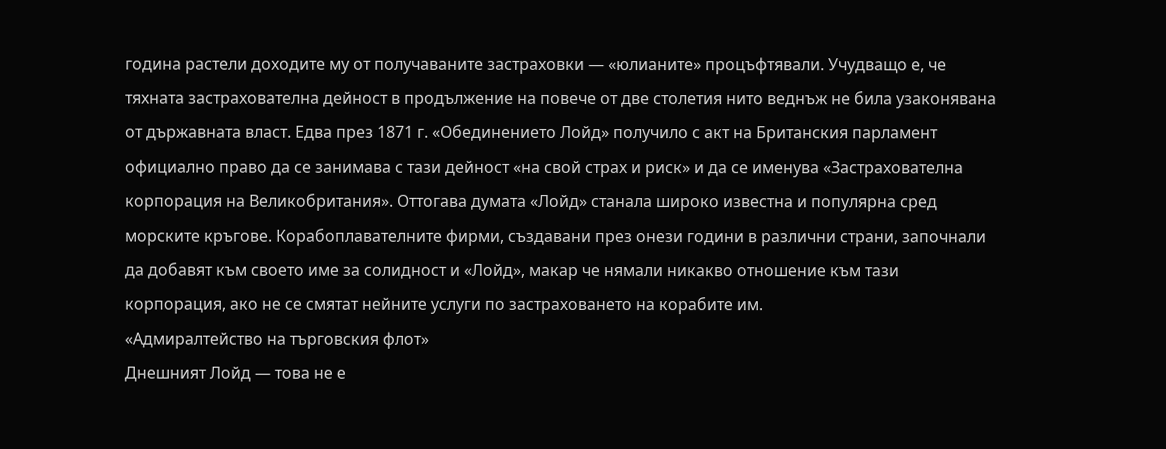година растели доходите му от получаваните застраховки — «юлианите» процъфтявали. Учудващо е, че тяхната застрахователна дейност в продължение на повече от две столетия нито веднъж не била узаконявана от държавната власт. Едва през 1871 г. «Обединението Лойд» получило с акт на Британския парламент официално право да се занимава с тази дейност «на свой страх и риск» и да се именува «Застрахователна корпорация на Великобритания». Оттогава думата «Лойд» станала широко известна и популярна сред морските кръгове. Корабоплавателните фирми, създавани през онези години в различни страни, започнали да добавят към своето име за солидност и «Лойд», макар че нямали никакво отношение към тази корпорация, ако не се смятат нейните услуги по застраховането на корабите им.
«Адмиралтейство на търговския флот»
Днешният Лойд — това не е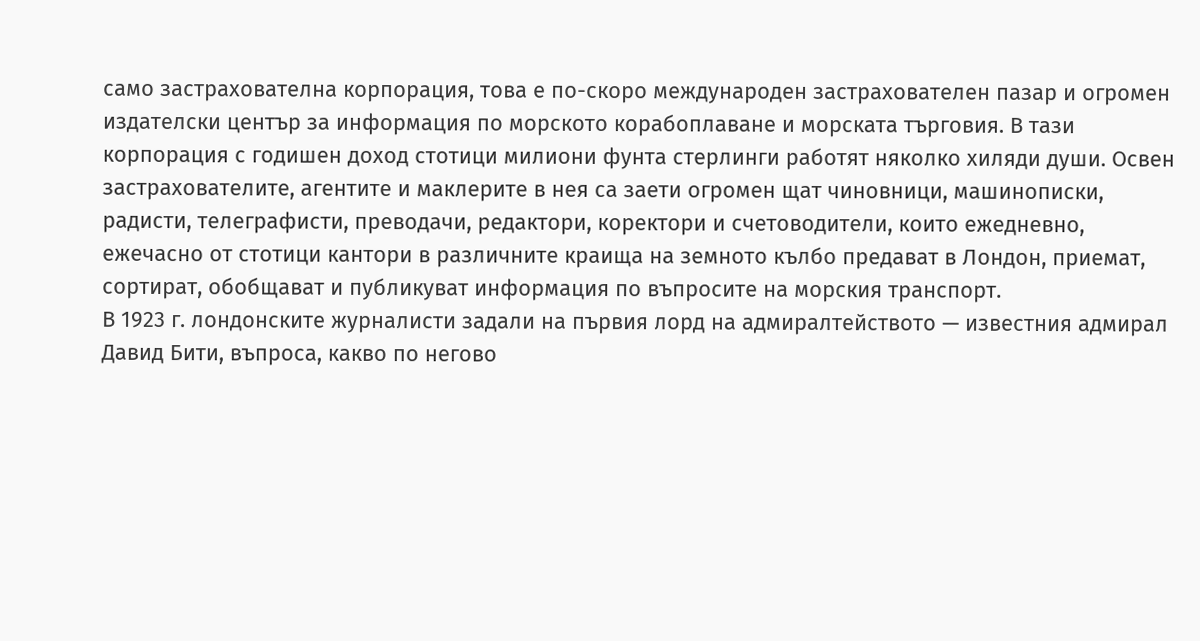само застрахователна корпорация, това е по-скоро международен застрахователен пазар и огромен издателски център за информация по морското корабоплаване и морската търговия. В тази корпорация с годишен доход стотици милиони фунта стерлинги работят няколко хиляди души. Освен застрахователите, агентите и маклерите в нея са заети огромен щат чиновници, машинописки, радисти, телеграфисти, преводачи, редактори, коректори и счетоводители, които ежедневно, ежечасно от стотици кантори в различните краища на земното кълбо предават в Лондон, приемат, сортират, обобщават и публикуват информация по въпросите на морския транспорт.
В 1923 г. лондонските журналисти задали на първия лорд на адмиралтейството — известния адмирал Давид Бити, въпроса, какво по негово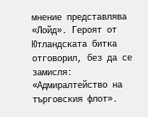мнение представлява «Лойд». Героят от Ютландската битка отговорил, без да се замисля: «Адмиралтейство на търговския флот».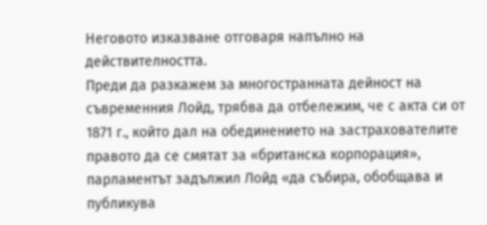Неговото изказване отговаря напълно на действителността.
Преди да разкажем за многостранната дейност на съвременния Лойд, трябва да отбележим, че с акта си от 1871 г., който дал на обединението на застрахователите правото да се смятат за «британска корпорация», парламентът задължил Лойд «да събира, обобщава и публикува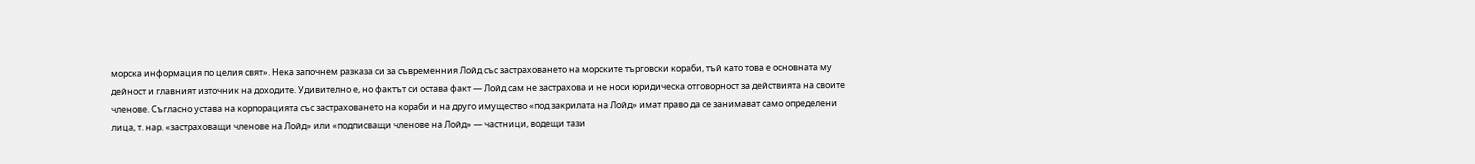морска информация по целия свят». Нека започнем разказа си за съвременния Лойд със застраховането на морските търговски кораби, тъй като това е основната му дейност и главният източник на доходите. Удивително е, но фактът си остава факт — Лойд сам не застрахова и не носи юридическа отговорност за действията на своите членове. Съгласно устава на корпорацията със застраховането на кораби и на друго имущество «под закрилата на Лойд» имат право да се занимават само определени лица, т. нар. «застраховащи членове на Лойд» или «подписващи членове на Лойд» — частници, водещи тази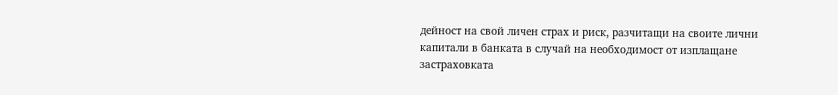дейност на свой личен страх и риск, разчитащи на своите лични капитали в банката в случай на необходимост от изплащане застраховката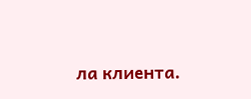ла клиента.